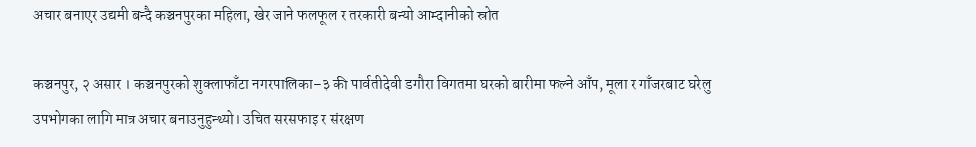अचार बनाएर उद्यमी बन्दै कञ्चनपुरका महिला, खेर जाने फलफूल र तरकारी बन्यो आम्दानीको स्रोत

कञ्चनपुर, २ असार । कञ्चनपुरको शुक्लाफाँटा नगरपालिका–३ की पार्वतीदेवी डगौरा विगतमा घरको बारीमा फल्ने आँप, मूला र गाँजरबाट घरेलु उपभोगका लागि मात्र अचार बनाउनुहुन्थ्यो। उचित सरसफाइ र संरक्षण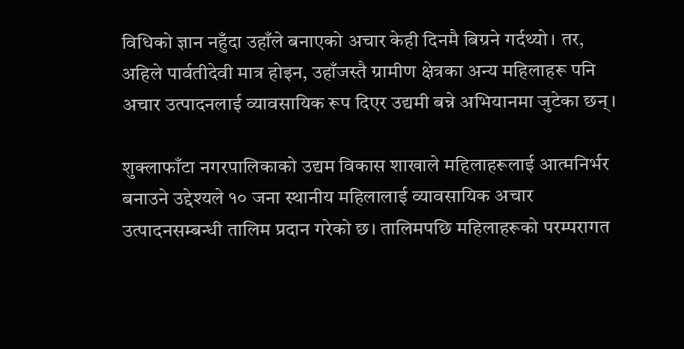विधिको ज्ञान नहुँदा उहाँले बनाएको अचार केही दिनमै बिग्रने गर्दथ्यो। तर, अहिले पार्वतीदेवी मात्र होइन, उहाँजस्तै ग्रामीण क्षेत्रका अन्य महिलाहरू पनि अचार उत्पादनलाई व्यावसायिक रूप दिएर उद्यमी बन्ने अभियानमा जुटेका छन्।

शुक्लाफाँटा नगरपालिकाको उद्यम विकास शाखाले महिलाहरूलाई आत्मनिर्भर बनाउने उद्देश्यले १० जना स्थानीय महिलालाई व्यावसायिक अचार उत्पादनसम्बन्धी तालिम प्रदान गरेको छ। तालिमपछि महिलाहरूको परम्परागत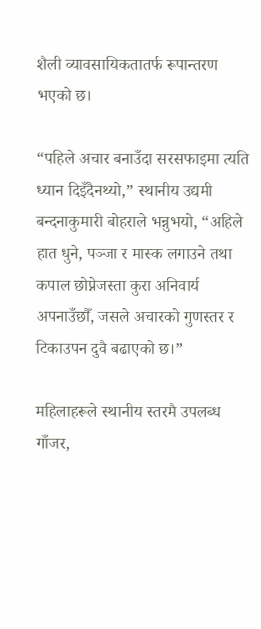शैली व्यावसायिकतातर्फ रूपान्तरण भएको छ।

“पहिले अचार बनाउँदा सरसफाइमा त्यति ध्यान दिइँदैनथ्यो,” स्थानीय उद्यमी बन्दनाकुमारी बोहराले भन्नुभयो, “अहिले हात धुने, पञ्जा र मास्क लगाउने तथा कपाल छोप्नेजस्ता कुरा अनिवार्य अपनाउँछौँ, जसले अचारको गुणस्तर र टिकाउपन दुवै बढाएको छ।”

महिलाहरूले स्थानीय स्तरमै उपलब्ध गाँजर,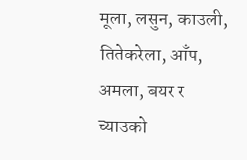मूला, लसुन, काउली, तितेकरेला, आँप, अमला, बयर र च्याउको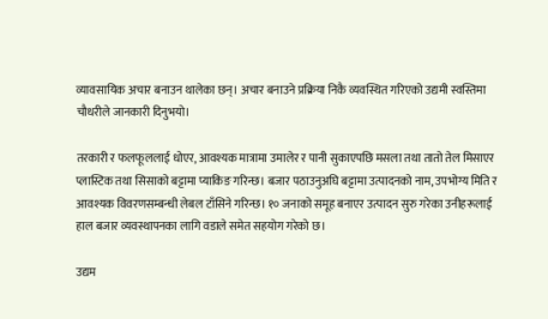व्यावसायिक अचार बनाउन थालेका छन्। अचार बनाउने प्रक्रिया निकै व्यवस्थित गरिएको उद्यमी स्वस्तिमा चौधरीले जानकारी दिनुभयो।

तरकारी र फलफूललाई धोएर, आवश्यक मात्रामा उमालेर र पानी सुकाएपछि मसला तथा तातो तेल मिसाएर प्लास्टिक तथा सिसाको बट्टामा प्याकिङ गरिन्छ। बजार पठाउनुअघि बट्टामा उत्पादनको नाम, उपभोग्य मिति र आवश्यक विवरणसम्बन्धी लेबल टाँसिने गरिन्छ। १० जनाको समूह बनाएर उत्पादन सुरु गरेका उनीहरूलाई हाल बजार व्यवस्थापनका लागि वडाले समेत सहयोग गरेको छ।

उद्यम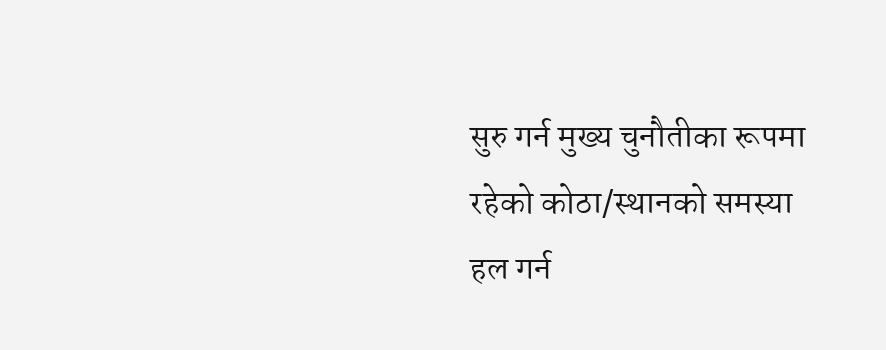सुरु गर्न मुख्य चुनौतीका रूपमा रहेको कोठा/स्थानको समस्या हल गर्न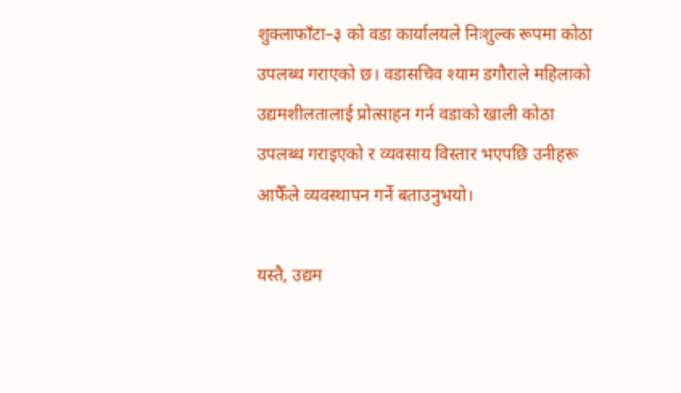शुक्लाफाँटा–३ को वडा कार्यालयले निःशुल्क रूपमा कोठा उपलब्ध गराएको छ। वडासचिव श्याम डगौराले महिलाको उद्यमशीलतालाई प्रोत्साहन गर्न वडाको खाली कोठा उपलब्ध गराइएको र व्यवसाय विस्तार भएपछि उनीहरू आफैँले व्यवस्थापन गर्ने बताउनुभयो।

यस्तै, उद्यम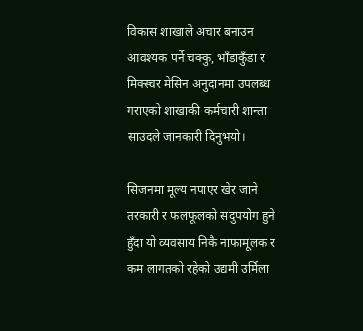विकास शाखाले अचार बनाउन आवश्यक पर्ने चक्कु, भाँडाकुँडा र मिक्स्चर मेसिन अनुदानमा उपलब्ध गराएको शाखाकी कर्मचारी शान्ता साउदले जानकारी दिनुभयो।

सिजनमा मूल्य नपाएर खेर जाने तरकारी र फलफूलको सदुपयोग हुने हुँदा यो व्यवसाय निकै नाफामूलक र कम लागतको रहेको उद्यमी उर्मिला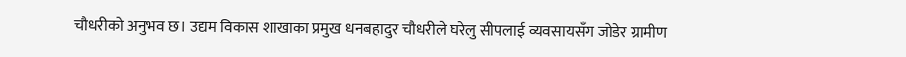चौधरीको अनुभव छ। उद्यम विकास शाखाका प्रमुख धनबहादुर चौधरीले घरेलु सीपलाई व्यवसायसँग जोडेर ग्रामीण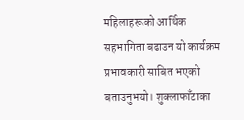महिलाहरूको आर्थिक सहभागिता बढाउन यो कार्यक्रम प्रभावकारी साबित भएको बताउनुभयो। शुक्लाफाँटाका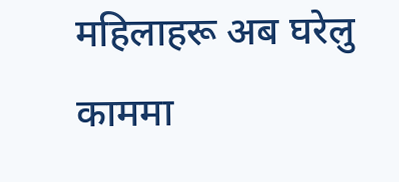महिलाहरू अब घरेलु काममा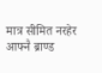मात्र सीमित नरहेर आफ्नै ब्राण्ड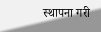स्थापना गरी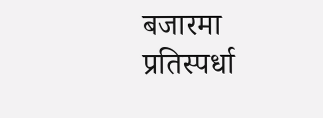बजारमा प्रतिस्पर्धा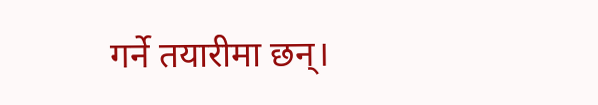गर्ने तयारीमा छन्।